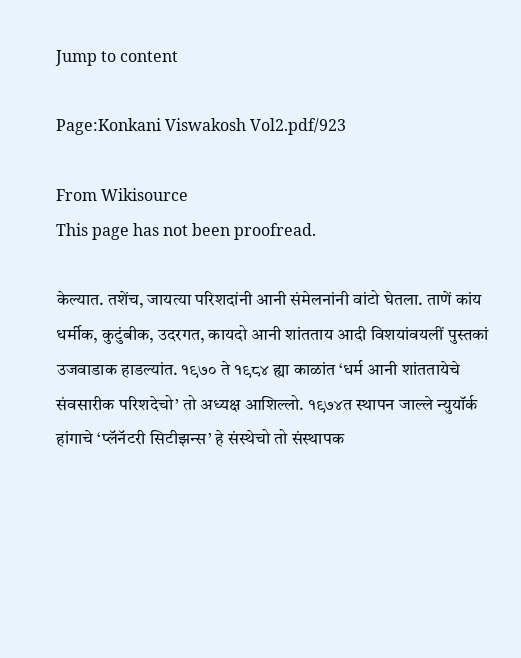Jump to content

Page:Konkani Viswakosh Vol2.pdf/923

From Wikisource
This page has not been proofread.

केल्यात. तशेंच, जायत्या परिशदांनी आनी संमेलनांनी वांटो घेतला. ताणें कांय धर्मीक, कुटुंबीक, उदरगत, कायदो आनी शांतताय आदी विशयांवयलीं पुस्तकां उजवाडाक हाडल्यांत. १९७० ते १९८४ ह्या काळांत ‘धर्म आनी शांततायेचे संवसारीक परिशदेचो’ तो अध्यक्ष आशिल्लो. १९७४त स्थापन जाल्ले न्युयॉर्क हांगाचे ‘प्लॅनॅटरी सिटीझन्स’ हे संस्थेचो तो संस्थापक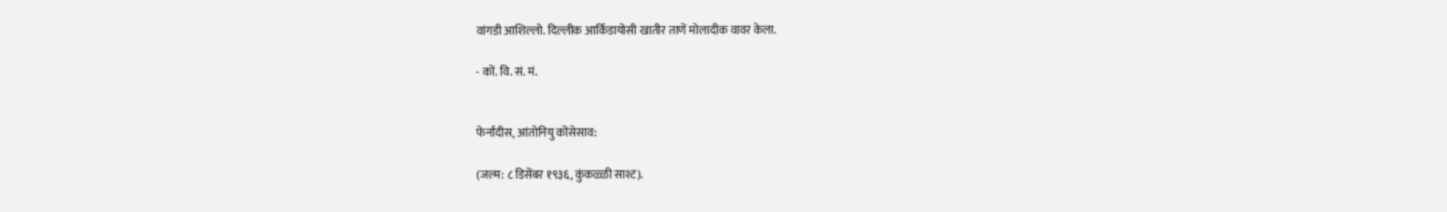वांगडी आशिल्लो. दिल्लीक आर्किडायोसी खातीर ताणें मोलादीक वावर केला.

- कों. वि. सं. मं.


फेर्नांदीस, आंतोनियु कोंसेसाव:

(जल्म: ८ डिसेंबर १९३६, कुंकळ्ळी साश्ट).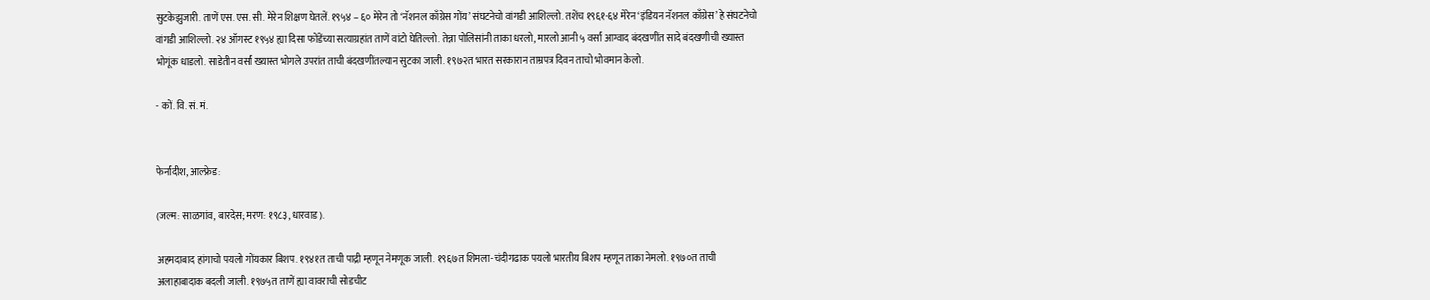सुटकेझुजारी. ताणें एस. एस. सी. मेरेन शिक्षण घेतलें. १९५४ – ६० मेरेन तो ‘नॅशनल काँग्रेस गोंय’ संघटनेचो वांगडी आशिल्लो. तशेंच १९६१-६४ मेरेन ‘इंडियन नॅशनल काँग्रेस’ हे संघटनेचो वांगडी आशिल्लो. २४ ऑगस्ट १९५४ ह्या दिसा फोंडेंच्या सत्याग्रहांत ताणें वांटो घेतिल्लो. तेन्ना पोलिसांनी ताका धरलो, मारलो आनी ५ वर्सां आग्वाद बंदखणींत सादे बंदखणीची ख्यास्त भोगूंक धाडलो. साडेतीन वर्सां ख्य़ास्त भोगले उपरांत ताची बंदखणींतल्यान सुटका जाली. १९७२त भारत सरकारान ताम्रपत्र दिवन ताचो भोवमान केलो.

- कों. वि. सं. मं.


फेर्नांदीश, आल्फ्रेड:

(जल्म: साळगांव, बारदेस; मरण: १९८३, धारवाड).

अहमदाबाद हांगाचो पयलो गोंयकार बिशप. १९४१त ताची पाद्री म्हणून नेमणूक जाली. १९६७त शिमला-चंदीगढाक पयलो भारतीय बिशप म्हणून ताका नेमलो. १९७०त ताची अलाहाबादाक बदली जाली. १९७५त ताणें ह्या वावराची सोडचीट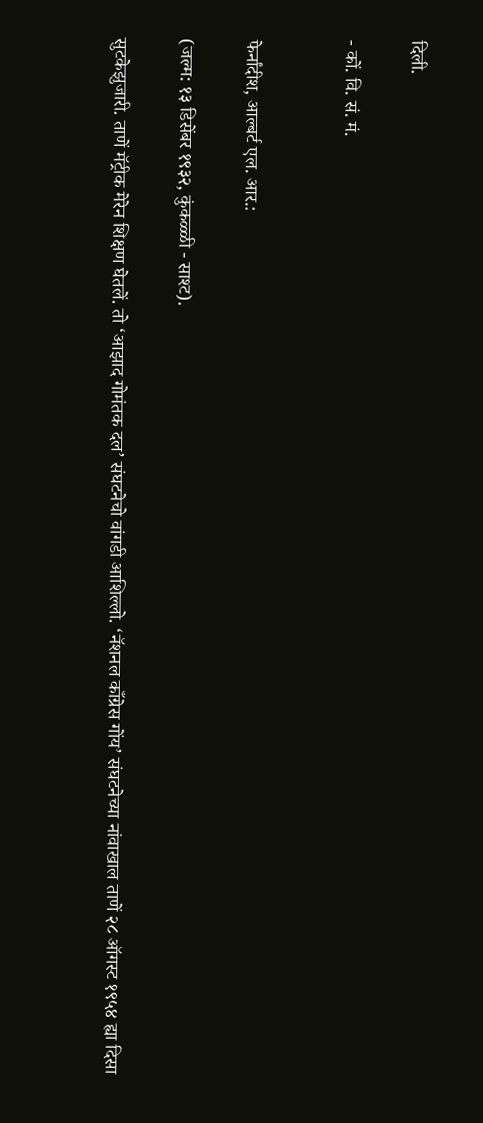दिली.

- कों. वि. सं. मं.


फेर्नांदीश, आल्बर्ट एल. आर.:

(जल्म: १३ डिसेंबर १९३२, कुंकळ्ळी - साश्ट).

सुटकेझुजारी. ताणें मॅट्रीक मेरेन शिक्षण घेतलें. तो ‘आझाद गोमंतक दल’ संघटनेचो वांगडी आशिल्लो. ‘नॅशनल काँग्रेस गोंय’ संघटनेच्या नांवाखाल ताणें २८ ऑगस्ट १९५४ ह्या दिसा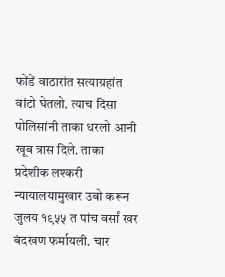फोंडें वाठारांत सत्याग्रहांत वांटो घेतलो. त्याच दिसा पोलिसांनी ताका धरलो आनी खूब त्रास दिले. ताका प्रदेशीक लश्करी न्यायालयामुखार उबो करून जुलय १९५५ त पांच वर्सां खर बंदखण फर्मायली. चार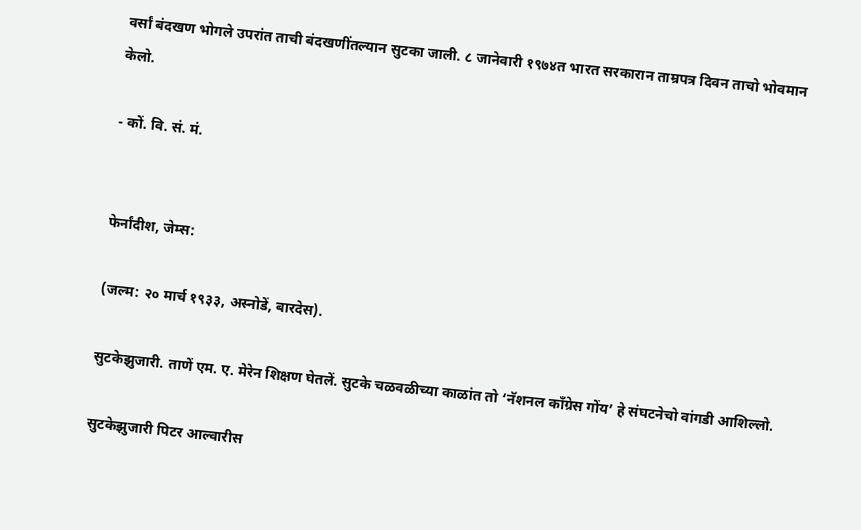वर्सां बंदखण भोगले उपरांत ताची बंदखणींतल्यान सुटका जाली. ८ जानेवारी १९७४त भारत सरकारान ताम्रपत्र दिवन ताचो भोवमान केलो.

- कों. वि. सं. मं.


फेर्नांदीश, जेम्स:

(जल्म: २० मार्च १९३३, अस्नोडें, बारदेस).

सुटकेझुजारी. ताणें एम. ए. मेरेन शिक्षण घेतलें. सुटके चळवळीच्या काळांत तो ‘नॅशनल काँग्रेस गोंय’ हे संघटनेचो वांगडी आशिल्लो.

सुटकेझुजारी पिटर आल्वारीस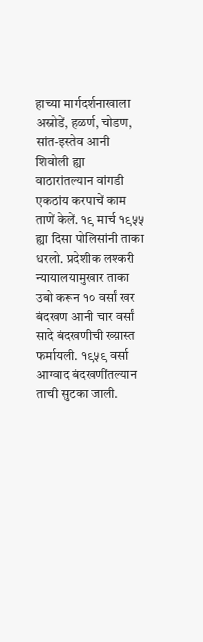हाच्या मार्गदर्शनाखाला अस्नोडें, हळर्ण, चोडण, सांत-इस्तेव आनी शिवोली ह्या वाठारांतल्यान वांगडी एकठांय करपाचें काम ताणें केलें. १९ मार्च १९५५ ह्या दिसा पोलिसांनी ताका धरलो. प्रदेशीक लश्करी न्यायालयामुखार ताका उबो करून १० वर्सां खर बंदखण आनी चार वर्सां सादे बंदखणीची ख्य़ास्त फर्मायली. १९५९ वर्सा आग्वाद बंदखणींतल्यान ताची सुटका जाली.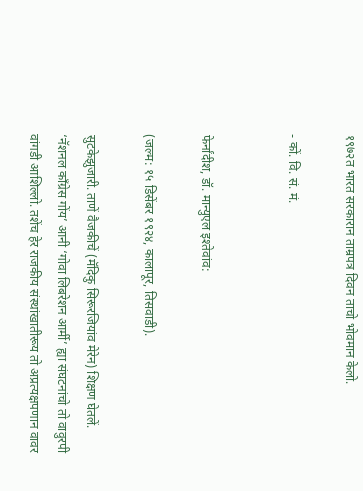१९७२त भारत सरकारान ताम्रपत्र दिवन ताचो भोवमान केलो.

- कों. वि. सं. मं.


फेर्नांदीश, डॉ. मान्युएल इश्तेवांव:

(जल्म: १५ डिसेंबर १९२४, कालापूर, तिसवाडी).

सुटकेझुजारी. ताणें वैजकीचें (मॅदिकु सिरूरजियांव मेरेन) शिक्षण घेतलें. ‘नॅशनल काँग्रेस गोंय’ आनी ‘गोवा लिबरेशन आर्मी’ ह्या संघटनांचो तो वावुरपी वांगडी आशिल्लो. तशेंच हेर राजकीय संस्थांखातीरूय तो अप्रत्यक्षपणान वावर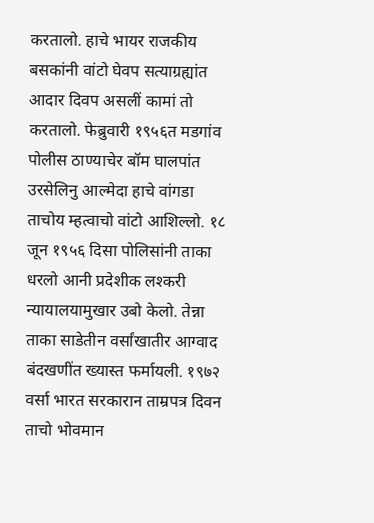करतालो. हाचे भायर राजकीय बसकांनी वांटो घेवप सत्याग्रह्यांत आदार दिवप असलीं कामां तो करतालो. फेब्रुवारी १९५६त मडगांव पोलीस ठाण्याचेर बॉम घालपांत उरसेलिनु आल्मेदा हाचे वांगडा ताचोय म्हत्वाचो वांटो आशिल्लो. १८ जून १९५६ दिसा पोलिसांनी ताका धरलो आनी प्रदेशीक लश्करी न्यायालयामुखार उबो केलो. तेन्ना ताका साडेतीन वर्सांखातीर आग्वाद बंदखणींत ख्यास्त फर्मायली. १९७२ वर्सा भारत सरकारान ताम्रपत्र दिवन ताचो भोवमान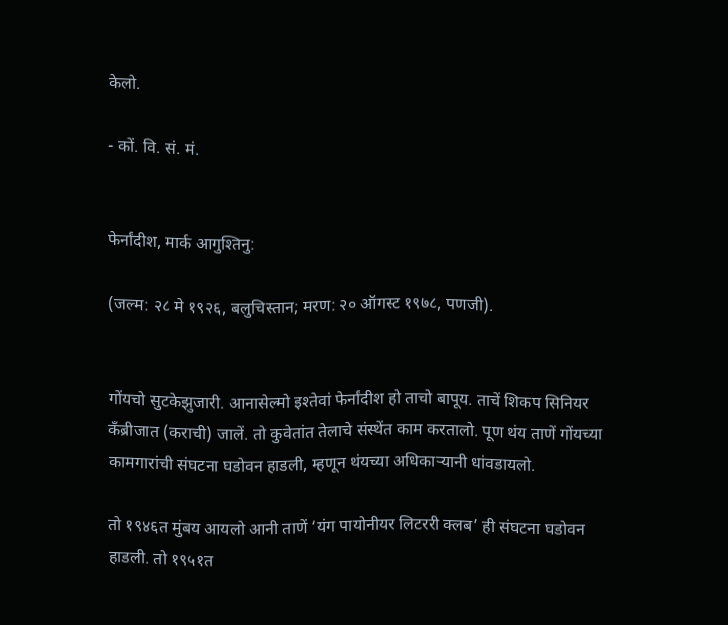केलो.

- कों. वि. सं. मं.


फेर्नांदीश, मार्क आगुश्तिनु:

(जल्म: २८ मे १९२६, बलुचिस्तान; मरण: २० ऑगस्ट १९७८, पणजी).


गोंयचो सुटकेझुजारी. आनासेल्मो इश्तेवां फेर्नांदीश हो ताचो बापूय. ताचें शिकप सिनियर कँब्रीजात (कराची) जालें. तो कुवेतांत तेलाचे संस्थेंत काम करतालो. पूण थंय ताणें गोंयच्या कामगारांची संघटना घडोवन हाडली, म्हणून थंयच्या अधिकार्‍यानी धांवडायलो.

तो १९४६त मुंबय आयलो आनी ताणें ‘यंग पायोनीयर लिटररी क्लब’ ही संघटना घडोवन हाडली. तो १९५१त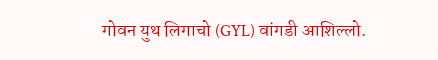गोवन युथ लिगाचो (GYL) वांगडी आशिल्लो.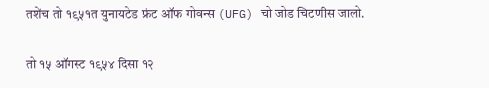तशेंच तो १९५१त युनायटेड फ्रंट ऑफ गोवन्स (UFG) चो जोड चिटणीस जालो.

तो १५ ऑगस्ट १९५४ दिसा १२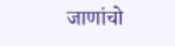जाणांचो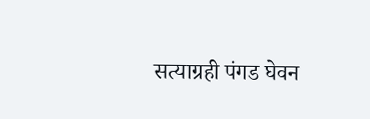सत्याग्रही पंगड घेवन